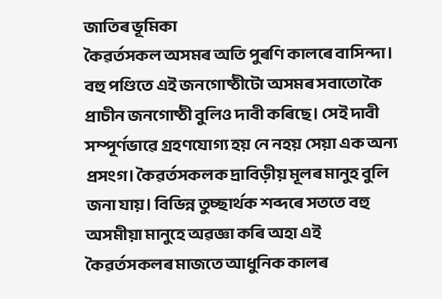জাতিৰ ভূমিকা
কৈৱৰ্তসকল অসমৰ অতি পুৰণি কালৰে বাসিন্দা। বহু পণ্ডিতে এই জনগোষ্ঠীটো অসমৰ সবাতোকৈ প্রাচীন জনগোষ্ঠী বুলিও দাবী কৰিছে। সেই দাবী সম্পূর্ণভাৱে গ্রহণযোগ্য হয় নে নহয় সেয়া এক অন্য প্রসংগ। কৈৱৰ্তসকলক দ্রাবিড়ীয় মূলৰ মানুহ বুলি জনা যায়। বিভিন্ন তুচ্ছাৰ্থক শব্দৰে সততে বহু অসমীয়া মানুহে অৱজ্ঞা কৰি অহা এই কৈৱৰ্তসকলৰ মাজতে আধুনিক কালৰ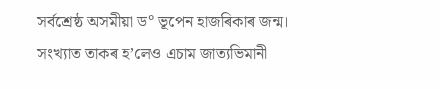সৰ্বশ্রেষ্ঠ অসমীয়া ড° ভূপেন হাজৰিকাৰ জন্ম। সংখ্যাত তাকৰ হ’লেও এচাম জাত্যভিমানী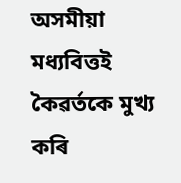অসমীয়া মধ্যবিত্তই কৈৱৰ্তকে মুখ্য কৰি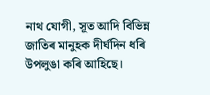নাথ যোগী, সূত আদি বিভিন্ন জাতিৰ মানুহক দীর্ঘদিন ধৰি উপলুঙা কৰি আহিছে।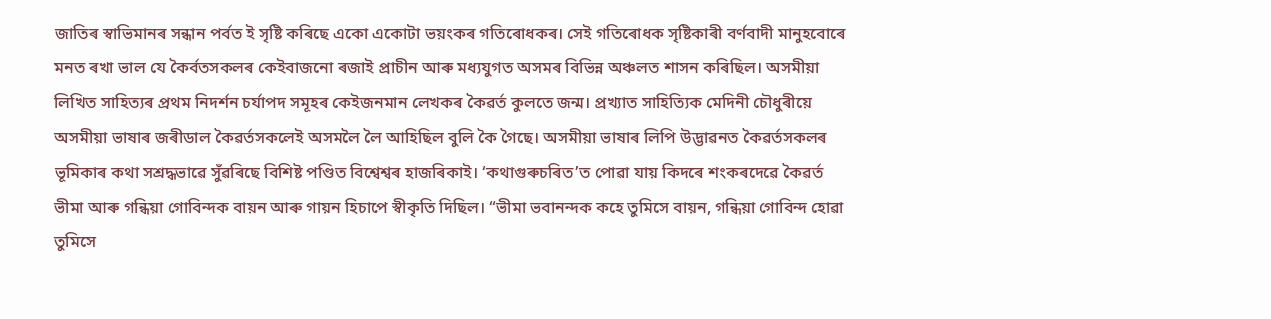জাতিৰ স্বাভিমানৰ সন্ধান পর্বত ই সৃষ্টি কৰিছে একো একোটা ভয়ংকৰ গতিৰোধকৰ। সেই গতিৰোধক সৃষ্টিকাৰী বর্ণবাদী মানুহবোৰে মনত ৰখা ভাল যে কৈৰ্বতসকলৰ কেইবাজনো ৰজাই প্রাচীন আৰু মধ্যযুগত অসমৰ বিভিন্ন অঞ্চলত শাসন কৰিছিল। অসমীয়া লিখিত সাহিত্যৰ প্রথম নিদর্শন চর্যাপদ সমূহৰ কেইজনমান লেখকৰ কৈৱৰ্ত কুলতে জন্ম। প্রখ্যাত সাহিত্যিক মেদিনী চৌধুৰীয়ে অসমীয়া ভাষাৰ জৰীডাল কৈৱৰ্তসকলেই অসমলৈ লৈ আহিছিল বুলি কৈ গৈছে। অসমীয়া ভাষাৰ লিপি উদ্ভাৱনত কৈৱৰ্তসকলৰ ভূমিকাৰ কথা সশ্রদ্ধভাৱে সুঁৱৰিছে বিশিষ্ট পণ্ডিত বিশ্বেশ্বৰ হাজৰিকাই। ‘কথাগুৰুচৰিত’ত পোৱা যায় কিদৰে শংকৰদেৱে কৈৱৰ্ত ভীমা আৰু গন্ধিয়া গোবিন্দক বায়ন আৰু গায়ন হিচাপে স্বীকৃতি দিছিল। “ভীমা ভবানন্দক কহে তুমিসে বায়ন, গন্ধিয়া গোবিন্দ হোৱা তুমিসে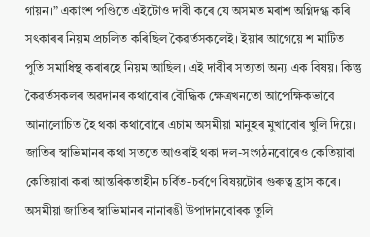গায়ন।” একাংশ পণ্ডিতে এইটোও দাবী কৰে যে অসমত মৰাশ অগ্নিদগ্ধ কৰি সৎকাৰৰ নিয়ম প্রচলিত কৰিছিল কৈৱৰ্তসকলেই। ইয়াৰ আগেয়ে শ মাটিত পুতি সমাধিস্থ কৰাৰহে নিয়ম আছিল। এই দাবীৰ সত্যতা অন্য এক বিষয়। কিন্তু কৈৱৰ্তসকলৰ অৱদানৰ কথাবোৰ বৌদ্ধিক ক্ষেত্ৰখনতো আপেক্ষিকভাবে আনালোচিত হৈ থকা কথাবোৰে এচাম অসমীয়া মানুহৰ মুখাবোৰ খুলি দিয়ে। জাতিৰ স্বাভিমানৰ কথা সততে আওৰাই থকা দল-সংগঠনবোৰেও কেতিয়াবা কেতিয়াবা কৰা আন্তৰিকতাহীন চর্বিত-চৰ্বণে বিষয়টোৰ গুৰুত্ব হ্রাস কৰে। অসমীয়া জাতিৰ স্বাভিমানৰ নানাৰঙী উপাদানবোৰক তুলি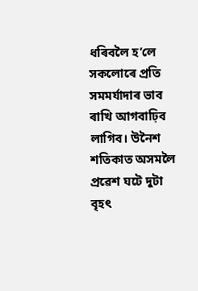ধৰিবলৈ হ’লে সকলোৰে প্ৰতি সমমর্যাদাৰ ভাব ৰাখি আগবাঢ়িব লাগিব। উনৈশ শতিকাত অসমলৈ প্ৰৱেশ ঘটে দুটা বৃহৎ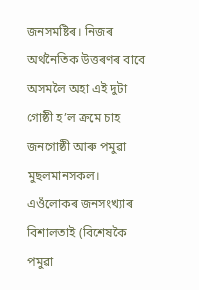জনসমষ্টিৰ। নিজৰ অর্থনৈতিক উত্তৰণৰ বাবে অসমলৈ অহা এই দুটা গোষ্ঠী হ’ল ক্রমে চাহ জনগোষ্ঠী আৰু পমুৱা মুছলমানসকল। এওঁলোকৰ জনসংখ্যাৰ বিশালতাই (বিশেষকৈ পমুৱা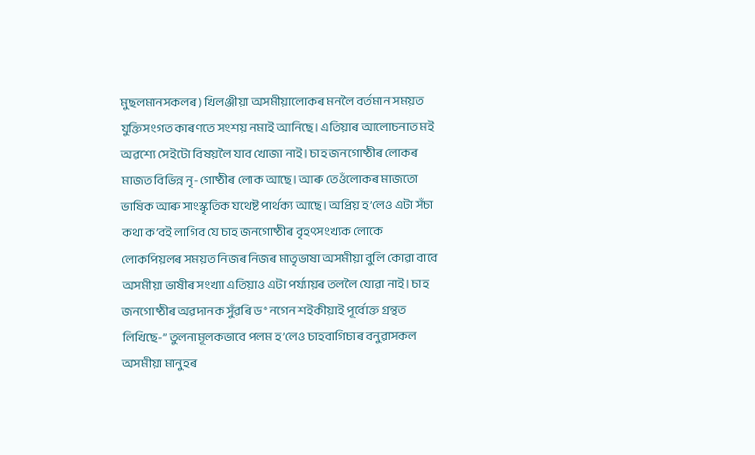মুছলমানসকলৰ) খিলঞ্জীয়া অসমীয়ালোকৰ মনলৈ বৰ্তমান সময়ত যুক্তিসংগত কাৰণতে সংশয় নমাই আনিছে। এতিয়াৰ আলোচনাত মই অৱশ্যে সেইটো বিষয়লৈ যাব খোজা নাই। চাহ জনগোষ্ঠীৰ লোকৰ মাজত বিভিন্ন নৃ-গোষ্ঠীৰ লোক আছে। আৰু তেওঁলোকৰ মাজতো ভাষিক আৰু সাংস্কৃতিক যথেষ্ট পার্থক্য আছে। অপ্রিয় হ’লেও এটা সঁচা কথা ক’বই লাগিব যে চাহ জনগোষ্ঠীৰ বৃহৎসংখ্যক লোকে লোকপিয়লৰ সময়ত নিজৰ নিজৰ মাতৃভাষা অসমীয়া বুলি কোৱা বাবে অসমীয়া ভাষীৰ সংখ্যা এতিয়াও এটা পৰ্য্যায়ৰ তললৈ যোৱা নাই। চাহ জনগোষ্ঠীৰ অৱদানক সুঁৱৰি ড° নগেন শইকীয়াই পূর্বোক্ত গ্রন্থত লিখিছে-” তুলনামূলকভাবে পলম হ’লেও চাহবাগিচাৰ বনুৱাসকল অসমীয়া মানুহৰ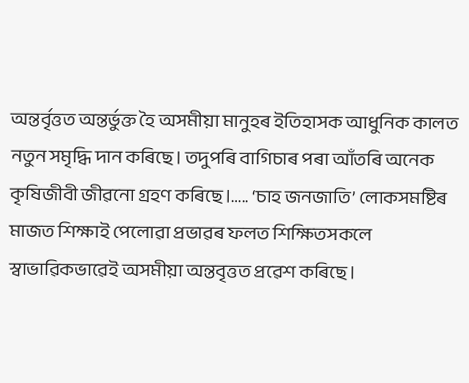অন্তর্বৃত্তত অন্তর্ভুক্ত হৈ অসমীয়া মানুহৰ ইতিহাসক আধুনিক কালত নতুন সমৃদ্ধি দান কৰিছে। তদুপৰি বাগিচাৰ পৰা আঁতৰি অনেক কৃষিজীবী জীৱনো গ্ৰহণ কৰিছে।….. ‘চাহ জনজাতি’ লোকসমষ্টিৰ মাজত শিক্ষাই পেলোৱা প্ৰভাৱৰ ফলত শিক্ষিতসকলে স্বাভাৱিকভাৱেই অসমীয়া অন্তবৃত্তত প্রৱেশ কৰিছে।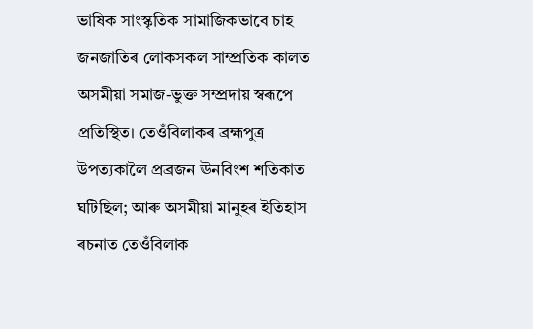ভাষিক সাংস্কৃতিক সামাজিকভাবে চাহ জনজাতিৰ লোকসকল সাম্প্রতিক কালত অসমীয়া সমাজ-ভুক্ত সম্প্রদায় স্বৰূপে প্রতিস্থিত। তেওঁবিলাকৰ ব্ৰহ্মপুত্ৰ উপত্যকালৈ প্ৰব্ৰজন ঊনবিংশ শতিকাত ঘটিছিল; আৰু অসমীয়া মানুহৰ ইতিহাস ৰচনাত তেওঁবিলাক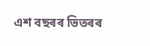এশ বছৰৰ ভিতৰৰ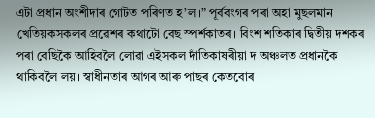এটা প্রধান অংশীদাৰ গোটত পৰিণত হ’ল।” পূর্ববংগৰ পৰা অহা মুছলমান খেতিয়কসকলৰ প্ৰৱেশৰ কথাটো বেছ স্পৰ্শকাতৰ। বিংশ শতিকাৰ দ্বিতীয় দশকৰ পৰা বেছিকৈ আহিবলৈ লোৱা এইসকল দাঁতিকাষৰীয়া দ অঞ্চলত প্রধানকৈ থাকিবলৈ লয়। স্বাধীনতাৰ আগৰ আৰু পাছৰ কেতবোৰ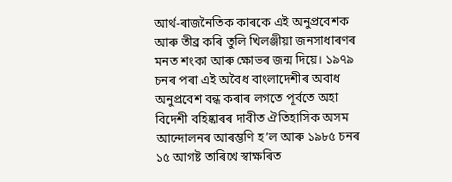আৰ্থ-ৰাজনৈতিক কাৰকে এই অনুপ্রবেশক আৰু তীব্ৰ কৰি তুলি খিলঞ্জীয়া জনসাধাৰণৰ মনত শংকা আৰু ক্ষোভৰ জন্ম দিয়ে। ১৯৭৯ চনৰ পৰা এই অবৈধ বাংলাদেশীৰ অবাধ অনুপ্রবেশ বন্ধ কৰাৰ লগতে পূৰ্বতে অহা বিদেশী বহিষ্কাৰৰ দাবীত ঐতিহাসিক অসম আন্দোলনৰ আৰম্ভণি হ’ল আৰু ১৯৮৫ চনৰ ১৫ আগষ্ট তাৰিখে স্বাক্ষৰিত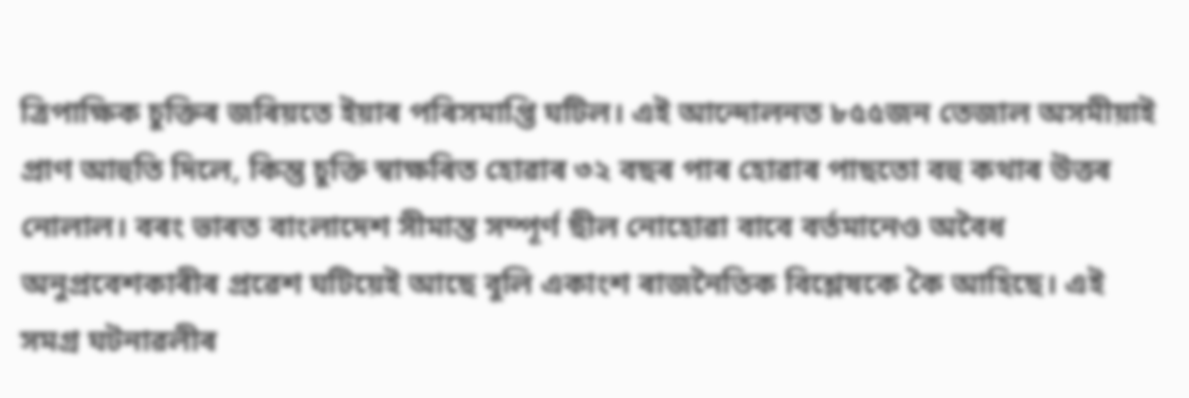ত্রিপাক্ষিক চুক্তিৰ জৰিয়তে ইয়াৰ পৰিসমাপ্তি ঘটিল। এই আন্দোলনত ৮৫৫জন তেজাল অসমীয়াই প্রাণ আহুতি দিলে, কিন্তু চুক্তি স্বাক্ষৰিত হোৱাৰ ৩২ বছৰ পাৰ হোৱাৰ পাছতো বহু কথাৰ উত্তৰ নোলাল। বৰং ভাৰত বাংলাদেশ সীমান্ত সম্পূর্ণ ছীল নোহোৱা বাবে বর্তমানেও অবৈধ অনুপ্রবেশকাৰীৰ প্ৰৱেশ ঘটিয়েই আছে বুলি একাংশ ৰাজনৈতিক বিশ্লেষকে কৈ আহিছে। এই সমগ্র ঘটনাৱলীৰ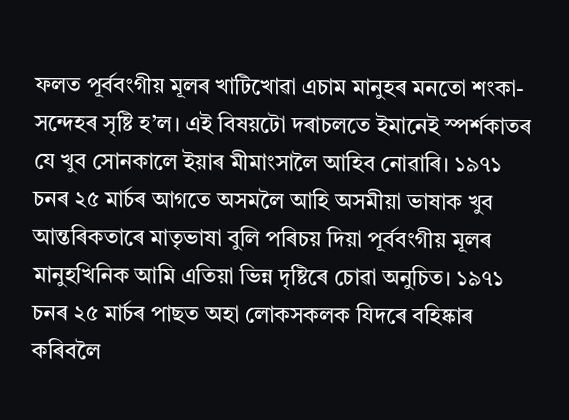ফলত পূর্ববংগীয় মূলৰ খাটিখোৱা এচাম মানুহৰ মনতো শংকা-সন্দেহৰ সৃষ্টি হ’ল। এই বিষয়টো দৰাচলতে ইমানেই স্পৰ্শকাতৰ যে খুব সোনকালে ইয়াৰ মীমাংসালৈ আহিব নোৱাৰি। ১৯৭১ চনৰ ২৫ মাৰ্চৰ আগতে অসমলৈ আহি অসমীয়া ভাষাক খুব আন্তৰিকতাৰে মাতৃভাষা বুলি পৰিচয় দিয়া পূর্ববংগীয় মূলৰ মানুহখিনিক আমি এতিয়া ভিন্ন দৃষ্টিৰে চোৱা অনুচিত। ১৯৭১ চনৰ ২৫ মাৰ্চৰ পাছত অহা লোকসকলক যিদৰে বহিষ্কাৰ কৰিবলৈ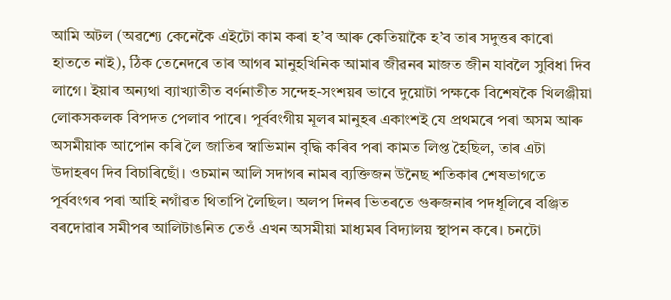আমি অটল (অৱশ্যে কেনেকৈ এইটো কাম কৰা হ’ব আৰু কেতিয়াকৈ হ’ব তাৰ সদুত্তৰ কাৰো হাততে নাই), ঠিক তেনেদৰে তাৰ আগৰ মানুহখিনিক আমাৰ জীৱনৰ মাজত জীন যাবলৈ সুবিধা দিব লাগে। ইয়াৰ অন্যথা ব্যাখ্যাতীত বর্ণনাতীত সন্দেহ-সংশয়ৰ ভাবে দুয়োটা পক্ষকে বিশেষকৈ খিলঞ্জীয়া লোকসকলক বিপদত পেলাব পাৰে। পূর্ববংগীয় মূলৰ মানুহৰ একাংশই যে প্ৰথমৰে পৰা অসম আৰু অসমীয়াক আপোন কৰি লৈ জাতিৰ স্বাভিমান বৃদ্ধি কৰিব পৰা কামত লিপ্ত হৈছিল, তাৰ এটা উদাহৰণ দিব বিচাৰিছোঁ। ওচমান আলি সদাগৰ নামৰ ব্যক্তিজন উনৈছ শতিকাৰ শেষভাগতে পূর্ববংগৰ পৰা আহি নগাঁৱত থিতাপি লৈছিল। অলপ দিনৰ ভিতৰতে গুৰুজনাৰ পদধূলিৰে বঞ্জিত বৰদোৱাৰ সমীপৰ আলিটাঙনিত তেওঁ এখন অসমীয়া মাধ্যমৰ বিদ্যালয় স্থাপন কৰে। চনটো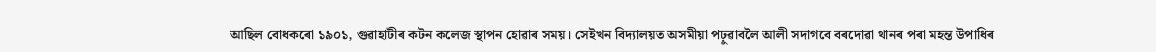আছিল বোধকৰো ১৯০১, গুৱাহাটীৰ কটন কলেজ স্থাপন হোৱাৰ সময়। সেইখন বিদ্যালয়ত অসমীয়া পঢ়ুৱাবলৈ আলী সদাগবে বৰদোৱা থানৰ পৰা মহন্ত উপাধিৰ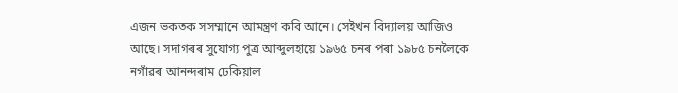এজন ভকতক সসম্মানে আমন্ত্রণ কবি আনে। সেইখন বিদ্যালয় আজিও আছে। সদাগৰৰ সুযোগ্য পুত্র আব্দুলহায়ে ১৯৬৫ চনৰ পৰা ১৯৮৫ চনলৈকে নগাঁৱৰ আনন্দৰাম ঢেকিয়াল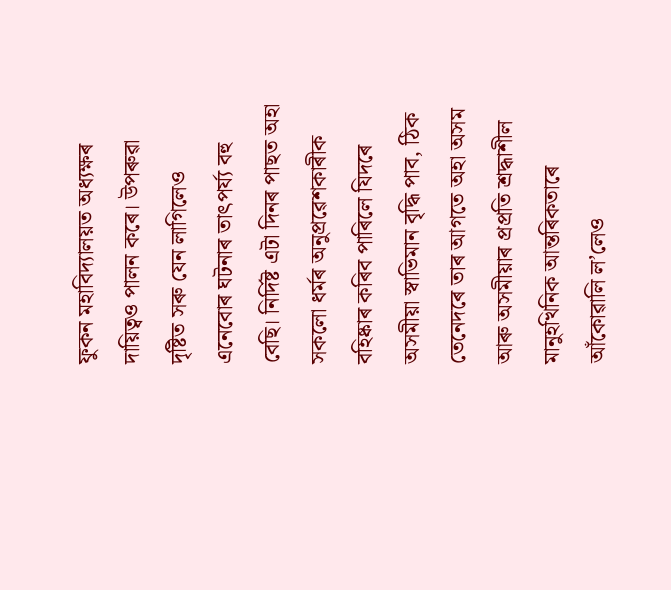ফুকন মহাবিদ্যালয়ত অধ্যক্ষৰ দায়িত্বও পালন কৰে। উপৰুৱা দৃষ্টিত সৰু যেন লাগিলেও এনেবোৰ ঘটনাৰ তাৎপর্য্য বহু বেছি। নির্দিষ্ট এটা দিনৰ পাছত অহা সকলো ধৰ্মৰ অনুপ্ৰৱেশকাৰীক বহিষ্কাৰ কৰিব পাৰিলে যিদৰে অসমীয়া স্বাভিমান বৃদ্ধি পাব, ঠিক তেনেদৰে তাৰ আগতে অহা অসম আৰু অসমীয়াৰ প্ৰপ্রতি শ্রদ্ধাশীল মানুহখিনিক আন্তৰিকতাৰে আঁকোৱালি ল’লেও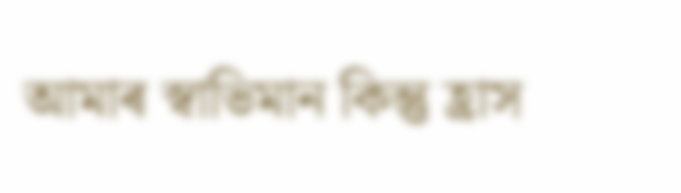আমাৰ স্বাভিমান কিন্তু হ্রাস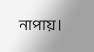নাপায়।